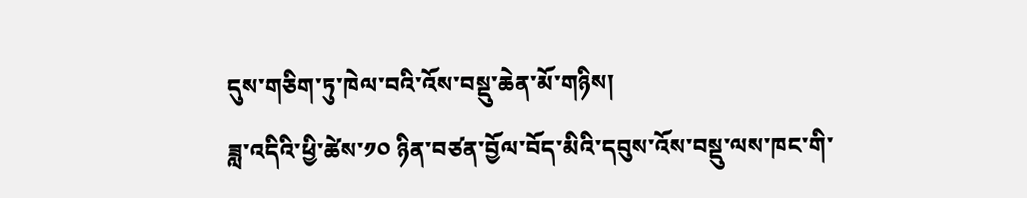དུས་གཅིག་ཏུ་ཁེལ་བའི་འོས་བསྡུ་ཆེན་མོ་གཉིས།
ཟླ་འདིའི་ཕྱི་ཚེས་༡༠ ཉིན་བཙན་བྱོལ་བོད་མིའི་དབུས་འོས་བསྡུ་ལས་ཁང་གི་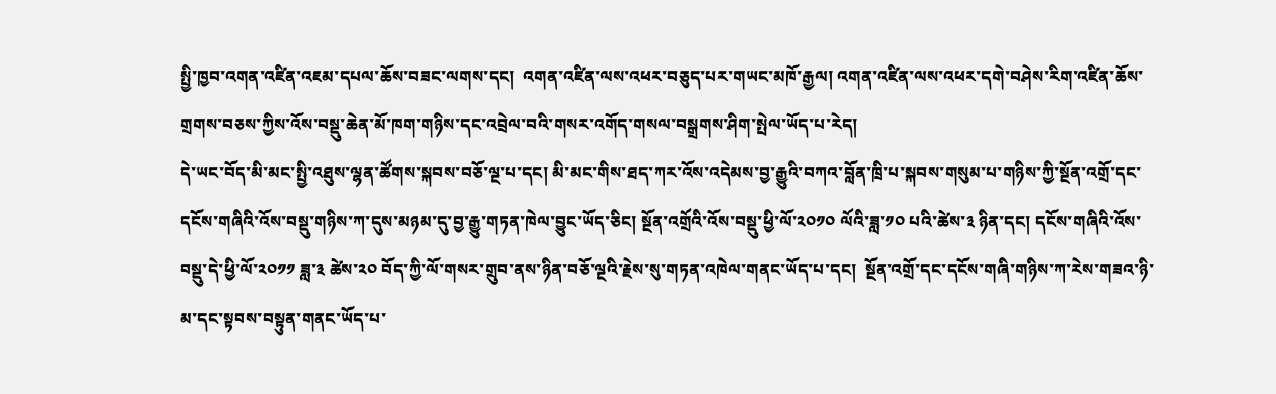སྤྱི་ཁྱབ་འགན་འཛིན་འཇམ་དཔལ་ཆོས་བཟང་ལགས་དང།  འགན་འཛིན་ལས་འཕར་བཅུད་པར་གཡང་མཁོ་རྒྱལ། འགན་འཛིན་ལས་འཕར་དགེ་བཤེས་རིག་འཛིན་ཆོས་གྲགས་བཅས་ཀྱིས་འོས་བསྡུ་ཆེན་མོ་ཁག་གཉིས་དང་འབྲེལ་བའི་གསར་འགོད་གསལ་བསྒྲགས་ཤིག་སྤེལ་ཡོད་པ་རེད།
དེ་ཡང་བོད་མི་མང་སྤྱི་འཐུས་ལྷན་ཚོགས་སྐབས་བཅོ་ལྔ་པ་དང། མི་མང་གིས་ཐད་ཀར་འོས་འདེམས་བྱ་རྒྱུའི་བཀའ་བློན་ཁྲི་པ་སྐབས་གསུམ་པ་གཉིས་ཀྱི་སྔོན་འགྲོ་དང་དངོས་གཞིའི་འོས་བསྡུ་གཉིས་ཀ་དུས་མཉམ་དུ་བྱ་རྒྱུ་གཏན་ཁེལ་བྱུང་ཡོད་ཅིང། སྔོན་འགྲོའི་འོས་བསྡུ་ཕྱི་ལོ་༢༠༡༠ ལོའི་ཟླ་༡༠ པའི་ཚེས་༣ ཉིན་དང། དངོས་གཞིའི་འོས་བསྡུ་དེ་ཕྱི་ལོ་༢༠༡༡ ཟླ་༣ ཚེས་༢༠ བོད་ཀྱི་ལོ་གསར་གྲུབ་ནས་ཉིན་བཅོ་ལྔའི་རྗེས་སུ་གཏན་འཁེལ་གནང་ཡོད་པ་དང།  སྔོན་འགྲོ་དང་དངོས་གཞི་གཉིས་ཀ་རེས་གཟའ་ཉི་མ་དང་སྟབས་བསྟུན་གནང་ཡོད་པ་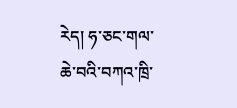རེད། ཧ་ཅང་གལ་ཆེ་བའི་བཀའ་ཁྲི་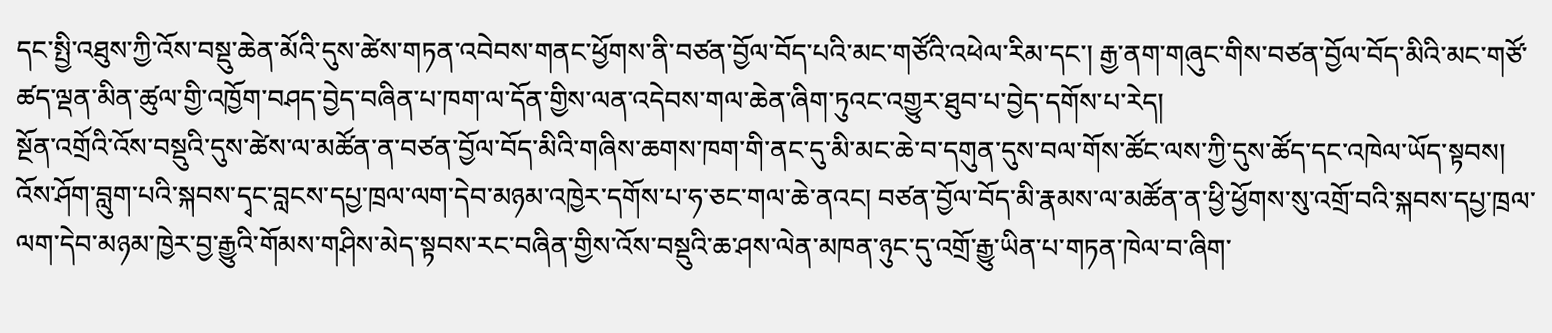དང་སྤྱི་འཐུས་ཀྱི་འོས་བསྡུ་ཆེན་མོའི་དུས་ཚེས་གཏན་འབེབས་གནང་ཕྱོགས་ནི་བཙན་བྱོལ་བོད་པའི་མང་གཙོའི་འཕེལ་རིམ་དང་། རྒྱ་ནག་གཞུང་གིས་བཙན་བྱོལ་བོད་མིའི་མང་གཙོ་ཚད་ལྡན་མིན་ཚུལ་གྱི་འཁྱོག་བཤད་བྱེད་བཞིན་པ་ཁག་ལ་དོན་གྱིས་ལན་འདེབས་གལ་ཆེན་ཞིག་ཏུའང་འགྱུར་ཐུབ་པ་བྱེད་དགོས་པ་རེད།
སྔོན་འགྲོའི་འོས་བསྡུའི་དུས་ཚེས་ལ་མཚོན་ན་བཙན་བྱོལ་བོད་མིའི་གཞིས་ཆགས་ཁག་གི་ནང་དུ་མི་མང་ཆེ་བ་དགུན་དུས་བལ་གོས་ཚོང་ལས་ཀྱི་དུས་ཚོད་དང་འཁེལ་ཡོད་སྟབས། འོས་ཤོག་བླུག་པའི་སྐབས་དྭང་བླངས་དཔྱ་ཁྲལ་ལག་དེབ་མཉམ་འཁྱེར་དགོས་པ་ཧ་ཅང་གལ་ཆེ་ནའང། བཙན་བྱོལ་བོད་མི་རྣམས་ལ་མཚོན་ན་ཕྱི་ཕྱོགས་སུ་འགྲོ་བའི་སྐབས་དཔྱ་ཁྲལ་ལག་དེབ་མཉམ་ཁྱེར་བྱ་རྒྱུའི་གོམས་གཤིས་མེད་སྟབས་རང་བཞིན་གྱིས་འོས་བསྡུའི་ཆ་ཤས་ལེན་མཁན་ཉུང་དུ་འགྲོ་རྒྱུ་ཡིན་པ་གཏན་ཁེལ་བ་ཞིག་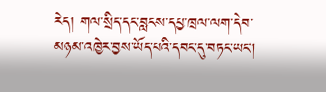རེད། གལ་སྲིད་དང་བླངས་དཔྱ་ཁྲལ་ལག་དེབ་མཉམ་འཁྱེར་བྱས་ཡོད་པའི་དབང་དུ་བཏང་ཡང།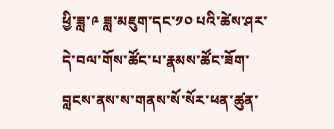ཕྱི་ཟླ་༩ ཟླ་མཇུག་དང་༡༠ པའི་ཚེས་ཤར་དེ་བལ་གོས་ཚོང་པ་རྣམས་ཚོང་ཟོག་བླངས་ནས་ས་གནས་སོ་སོར་ཕན་ཚུན་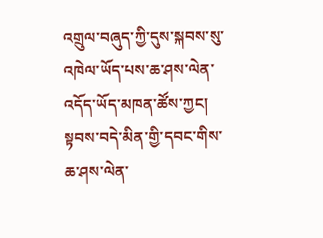འགྲུལ་བཞུད་ཀྱི་དུས་སྐབས་སུ་འཁེལ་ཡོད་པས་ཆ་ཤས་ལེན་འདོད་ཡོད་མཁན་ཚོས་ཀྱང། སྟབས་བདེ་མིན་གྱི་དབང་གིས་ཆ་ཤས་ལེན་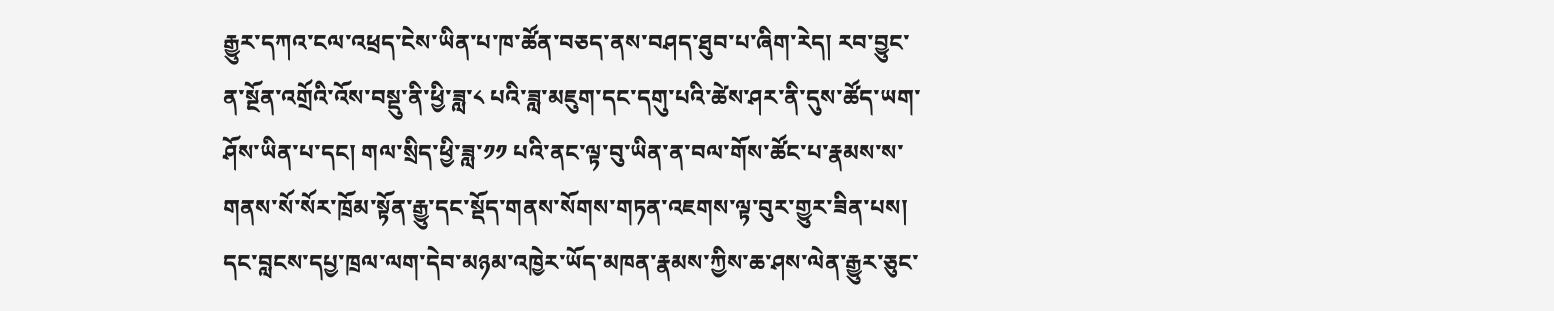རྒྱུར་དཀའ་ངལ་འཕྲད་ངེས་ཡིན་པ་ཁ་ཚོན་བཅད་ནས་བཤད་ཐུབ་པ་ཞིག་རེད། རབ་བྱུང་ན་སྔོན་འགྲོའི་འོས་བསྡུ་ནི་ཕྱི་ཟླ་༨ པའི་ཟླ་མཇུག་དང་དགུ་པའི་ཚེས་ཤར་ནི་དུས་ཚོད་ཡག་ཤོས་ཡིན་པ་དང། གལ་སྲིད་ཕྱི་ཟླ་༡༡ པའི་ནང་ལྟ་བུ་ཡིན་ན་བལ་གོས་ཚོང་པ་རྣམས་ས་གནས་སོ་སོར་ཁྲོམ་སྟོན་རྒྱུ་དང་སྡོད་གནས་སོགས་གཏན་འཇགས་ལྟ་བུར་གྱུར་ཟིན་པས། དང་བླངས་དཔྱ་ཁྲལ་ལག་དེབ་མཉམ་འཁྱེར་ཡོད་མཁན་རྣམས་ཀྱིས་ཆ་ཤས་ལེན་རྒྱུར་ཅུང་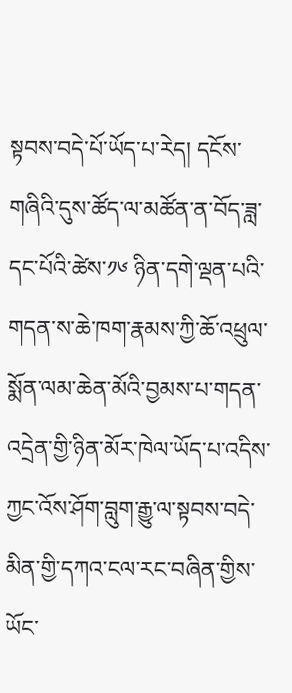སྟབས་བདེ་པོ་ཡོད་པ་རེད། དངོས་གཞིའི་དུས་ཚོད་ལ་མཚོན་ན་བོད་ཟླ་དང་པོའི་ཚེས་༡༦ ཉིན་དགེ་ལྡན་པའི་གདན་ས་ཆེ་ཁག་རྣམས་ཀྱི་ཆོ་འཕྲུལ་སྨོན་ལམ་ཆེན་མོའི་བྱམས་པ་གདན་འདྲེན་གྱི་ཉིན་མོར་ཁེལ་ཡོད་པ་འདིས་ཀྱང་འོས་ཤོག་བླུག་རྒྱུ་ལ་སྟབས་བདེ་མིན་གྱི་དཀའ་ངལ་རང་བཞིན་གྱིས་ཡོང་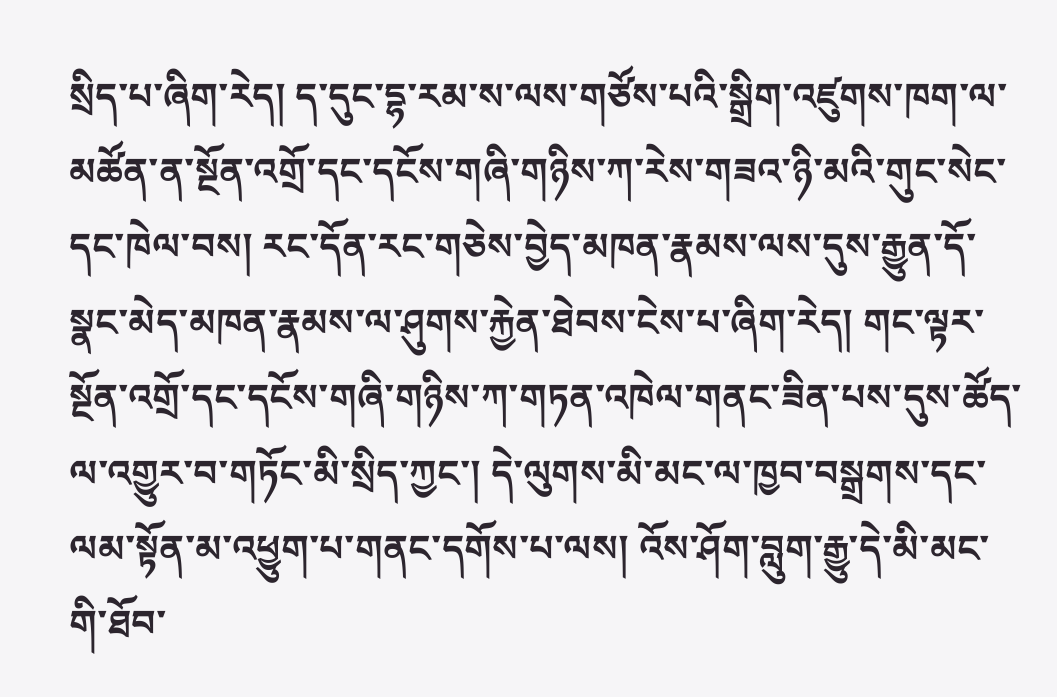སྲིད་པ་ཞིག་རེད། ད་དུང་དྷ་རམ་ས་ལས་གཙོས་པའི་སྒྲིག་འཛུགས་ཁག་ལ་མཚོན་ན་སྔོན་འགྲོ་དང་དངོས་གཞི་གཉིས་ཀ་རེས་གཟའ་ཉི་མའི་གུང་སེང་དང་ཁེལ་བས། རང་དོན་རང་གཅེས་བྱེད་མཁན་རྣམས་ལས་དུས་རྒྱུན་དོ་སྣང་མེད་མཁན་རྣམས་ལ་ཤུགས་རྐྱེན་ཐེབས་ངེས་པ་ཞིག་རེད། གང་ལྟར་སྔོན་འགྲོ་དང་དངོས་གཞི་གཉིས་ཀ་གཏན་འཁེལ་གནང་ཟིན་པས་དུས་ཚོད་ལ་འགྱུར་བ་གཏོང་མི་སྲིད་ཀྱང་། དེ་ལུགས་མི་མང་ལ་ཁྱབ་བསྒྲགས་དང་ལམ་སྟོན་མ་འཕྱུག་པ་གནང་དགོས་པ་ལས། འོས་ཤོག་བླུག་རྒྱུ་དེ་མི་མང་གི་ཐོབ་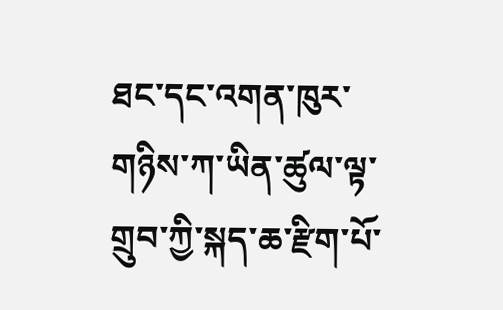ཐང་དང་འགན་ཁུར་གཉིས་ཀ་ཡིན་ཚུལ་ལྟ་གྲུབ་ཀྱི་སྐད་ཆ་རྫིག་པོ་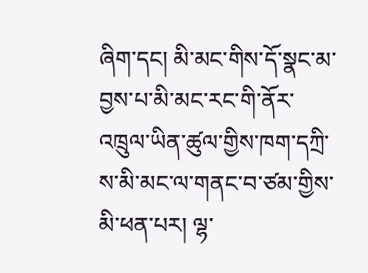ཞིག་དང། མི་མང་གིས་དོ་སྣང་མ་བྱས་པ་མི་མང་རང་གི་ནོར་འཁྲུལ་ཡིན་ཚུལ་གྱིས་ཁག་དཀྲི་ས་མི་མང་ལ་གནང་བ་ཙམ་གྱིས་མི་ཕན་པར། ལྷ་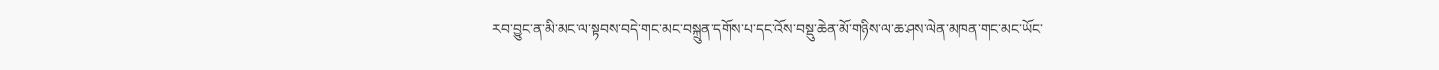རབ་བྱུང་ན་མི་མང་ལ་སྟབས་བདེ་གང་མང་བསྐྲུན་དགོས་པ་དང་འོས་བསྡུ་ཆེན་མོ་གཉིས་ལ་ཆ་ཤས་ལེན་མཁན་གང་མང་ཡོང་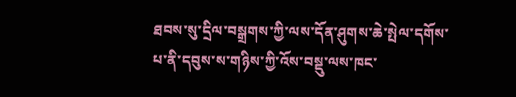ཐབས་སུ་དྲིལ་བསྒྲགས་ཀྱི་ལས་དོན་ཤུགས་ཆེ་སྤེལ་དགོས་པ་ནི་དབུས་ས་གཉིས་ཀྱི་འོས་བསྡུ་ལས་ཁང་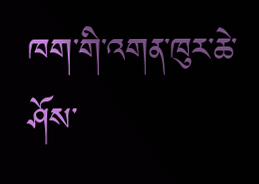ཁག་གི་འགན་ཁུར་ཆེ་ཤོས་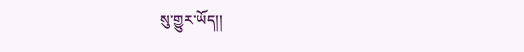སུ་གྱུར་ཡོད།།